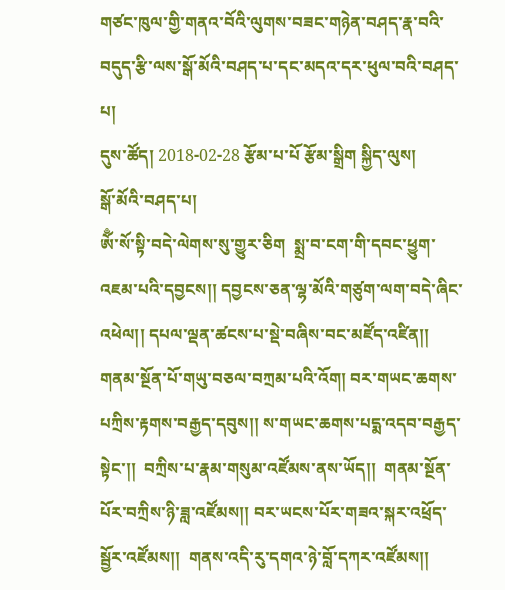གཙང་ཁུལ་གྱི་གནའ་བོའི་ལུགས་བཟང་གཉེན་བཤད་རྣ་བའི་བདུད་རྩི་ལས་སྒོ་མོའི་བཤད་པ་དང་མདའ་དར་ཕུལ་བའི་བཤད་པ།
དུས་ཚོད། 2018-02-28 རྩོམ་པ་པོ རྩོམ་སྒྲིག སྐྱིད་ལུས།
སྒོ་མོའི་བཤད་པ།
ཨོྃ་སོ་སྟི་བདེ་ལེགས་སུ་གྱུར་ཅིག  སྨྲ་བ་ངག་གི་དབང་ཕྱུག་འཇམ་པའི་དབྱངས།། དབྱངས་ཅན་ལྷ་མོའི་གཙུག་ལག་བདེ་ཞིང་འཕེལ།། དཔལ་ལྡན་ཚངས་པ་སྡེ་བཞིས་བང་མཛོད་འཛིན།། གནམ་སྔོན་པོ་གཡུ་བཅལ་བཀྲམ་པའི་འོག། བར་གཡང་ཆགས་པཀྲིས་རྟགས་བརྒྱད་དབུས།། ས་གཡང་ཆགས་པདྨ་འདབ་བརྒྱད་སྟེང་།།  བཀྲིས་པ་རྣམ་གསུམ་འཛོམས་ནས་ཡོད།།  གནམ་སྔོན་པོར་བཀྲིས་ཉི་ཟླ་འཛོམས།། བར་ཡངས་པོར་གཟའ་སྐར་འཕྲོད་སྦྱོར་འཛོམས།།  གནས་འདི་རུ་དགའ་ཉེ་བློ་དཀར་འཛོམས།།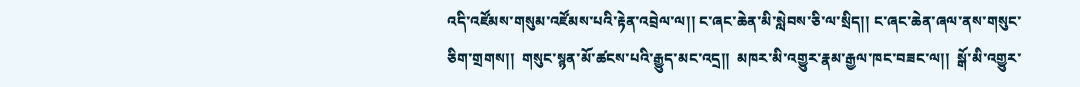འདི་འཛོམས་གསུམ་འཛོམས་པའི་རྟེན་འབྲེལ་ལ།། ང་ཞང་ཆེན་མི་སླེབས་ཅི་ལ་སྲིད།། ང་ཞང་ཆེན་ཞལ་ནས་གསུང་ཅིག་གྲགས།།  གསུང་སྙན་མོ་ཚངས་པའི་རྒྱུད་མང་འདྲ།།  མཁར་མི་འགྱུར་རྣམ་རྒྱལ་ཁང་བཟང་ལ།།  སྒོ་མི་འགྱུར་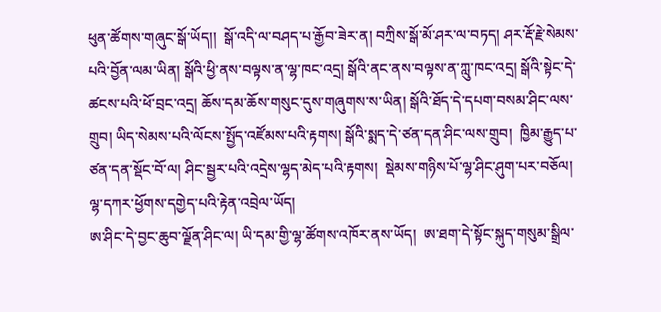ཕུན་ཚོགས་གཞུང་སྒོ་ཡོད།།  སྒོ་འདི་ལ་བཤད་པ་རྒྱོབ་ཟེར་ན། བཀྲིས་སྒོ་མོ་ཤར་ལ་བཏད། ཤར་རྡོ་རྗེ་སེམས་པའི་བྱོན་ལམ་ཡིན། སྒོའི་ཕྱི་ནས་བལྟས་ན་ལྷ་ཁང་འདྲ། སྒོའི་ནང་ནས་བལྟས་ན་ཀླུ་ཁང་འདྲ། སྒོའི་སྟེང་དེ་ཚངས་པའི་ཕོ་བྲང་འདྲ། ཆོས་དམ་ཆོས་གསུང་དུས་གཞུགས་ས་ཡིན། སྒོའི་ཐོད་དེ་དཔག་བསམ་ཤིང་ལས་གྲུབ། ཡིད་སེམས་པའི་ལོངས་སྤྱོད་འཛོམས་པའི་རྟགས། སྒོའི་སྨད་དེ་ཙན་དན་ཤིང་ལས་གྲུབ།  ཁྱིམ་རྒྱུད་པ་ཙན་དན་སྡོང་བོ་ལ། ཤིང་སྦྱར་པའི་འདྲེས་ལྷད་མེད་པའི་རྟགས།  སྡེམས་གཉིས་པོ་ལྷ་ཤིང་ཤུག་པར་བཅོལ། ལྷ་དཀར་ཕྱོགས་དགྱེད་པའི་རྟེན་འབྲེལ་ཡོད།
ཨ་ཤིང་དེ་བྱང་ཆུབ་ལྗོན་ཤིང་ལ། ཡི་དམ་གྱི་ལྷ་ཚོགས་འཁོར་ནས་ཡོད།  ཨ་ཐག་དེ་སྟོང་སྐུད་གསུམ་སྒྲིལ་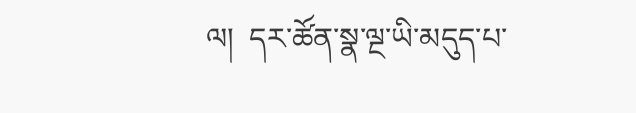ལ།  དར་ཚོན་སྣ་ལྔ་ཡི་མདུད་པ་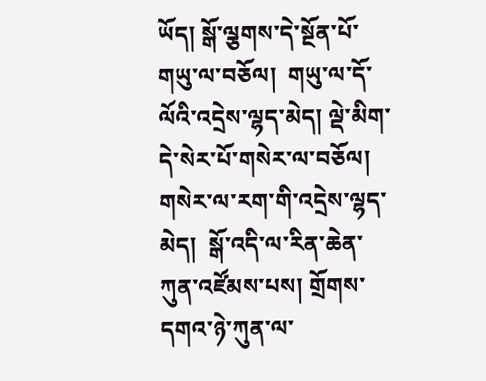ཡོད། སྒོ་ལྕགས་དེ་སྔོན་པོ་གཡུ་ལ་བཅོལ།  གཡུ་ལ་དོ་ལོའི་འདྲེས་ལྷད་མེད། ལྡེ་མིག་དེ་སེར་པོ་གསེར་ལ་བཅོལ། གསེར་ལ་རག་གི་འདྲེས་ལྷད་མེད།  སྒོ་འདི་ལ་རིན་ཆེན་ཀུན་འཛོམས་པས། གྲོགས་དགའ་ཉེ་ཀུན་ལ་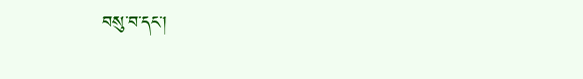བསུ་བ་དང་།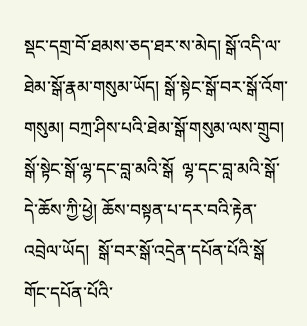སྡང་དགྲ་བོ་ཐམས་ཅད་ཐར་ས་མེད། སྒོ་འདི་ལ་ཐེམ་སྒོ་རྣམ་གསུམ་ཡོད། སྒོ་སྟེང་སྒོ་བར་སྒོ་འོག་གསུམ། བཀྲ་ཤིས་པའི་ཐེམ་སྒོ་གསུམ་ལས་གྲུབ། སྒོ་སྟེང་སྒོ་ལྷ་དང་བླ་མའི་སྒོ  ལྷ་དང་བླ་མའི་སྒོ་དེ་ཆོས་ཀྱི་ཕྱེ། ཆོས་བསྟན་པ་དར་བའི་རྟེན་འབྲེལ་ཡོད།  སྒོ་བར་སྒོ་འདྲེན་དཔོན་པོའི་སྒོ  གོང་དཔོན་པོའི་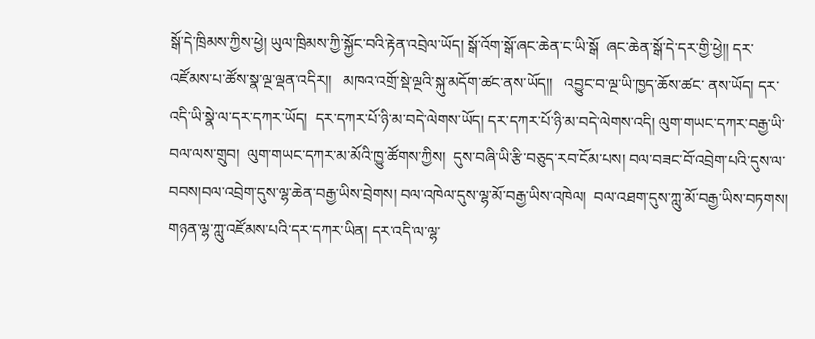སྒོ་དེ་ཁྲིམས་ཀྱིས་ཕྱེ། ཡུལ་ཁྲིམས་ཀྱི་སྐྱོང་བའི་རྟེན་འབྲེལ་ཡོད། སྒོ་འོག་སྒོ་ཞང་ཆེན་ང་ཡི་སྒོ  ཞང་ཆེན་སྒོ་དེ་དར་གྱི་ཕྱེ།། དར་འཛོམས་པ་ཚོས་སྣ་ལྔ་ལྡན་འདིར།།   མཁའ་འགྲོ་སྡེ་ལྔའི་སྐུ་མདོག་ཚང་ནས་ཡོད།།   འབྱུང་བ་ལྔ་ཡི་ཁྱད་ཆོས་ཚང་ ནས་ཡོད། དར་འདི་ཡི་སྣེ་ལ་དར་དཀར་ཡོད།  དར་དཀར་པོ་ཉི་མ་བདེ་ལེགས་ཡོད། དར་དཀར་པོ་ཉི་མ་བདེ་ལེགས་འདི། ལུག་གཡང་དཀར་བརྒྱ་ཡི་བལ་ལས་གྲུབ།  ལུག་གཡང་དཀར་མ་མོའི་ཁྱུ་ཚོགས་ཀྱིས།  དུས་བཞི་ཡི་རྩི་བཅུད་རབ་ངོམ་པས། བལ་བཟང་བོ་འབྲེག་པའི་དུས་ལ་བབས།བལ་འབྲེག་དུས་ལྷ་ཆེན་བརྒྱ་ཡིས་བྲེགས། བལ་འཁེལ་དུས་ལྷ་མོ་བརྒྱ་ཡིས་འཁེལ།  བལ་འཐག་དུས་ཀླུ་མོ་བརྒྱ་ཡིས་བཏགས། གཉན་ལྷ་ཀླུ་འཛོམས་པའི་དར་དཀར་ཡིན། དར་འདི་ལ་ལྷ་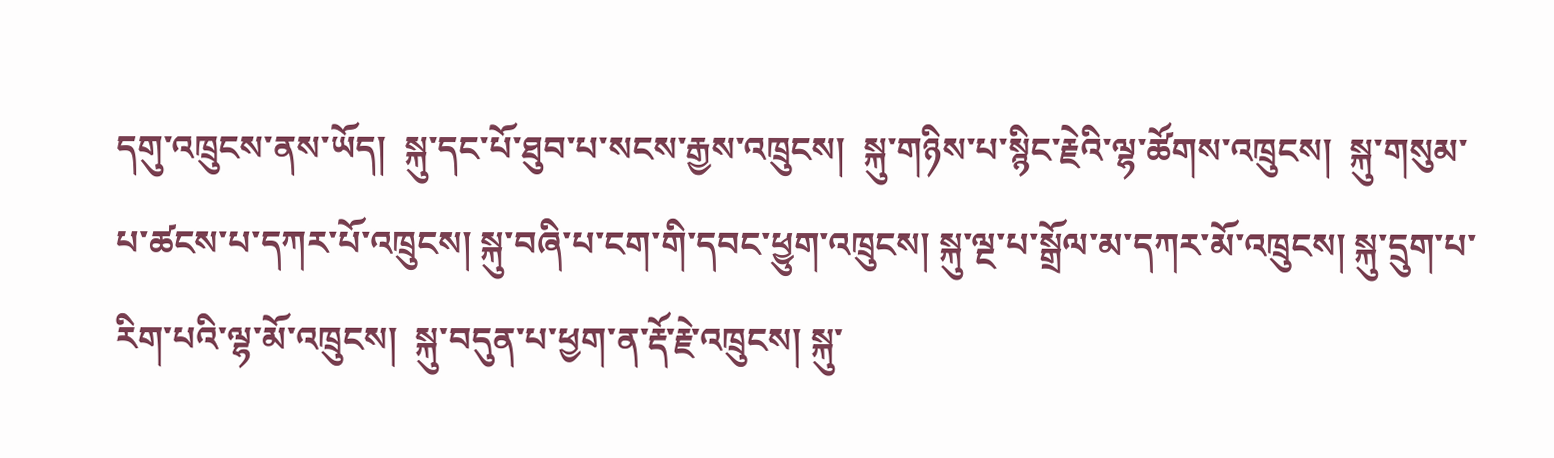དགུ་འཁྲུངས་ནས་ཡོད།  སྐུ་དང་པོ་ཐུབ་པ་སངས་རྒྱས་འཁྲུངས།  སྐུ་གཉིས་པ་སྙིང་རྗེའི་ལྷ་ཚོགས་འཁྲུངས།  སྐུ་གསུམ་པ་ཚངས་པ་དཀར་པོ་འཁྲུངས། སྐུ་བཞི་པ་ངག་གི་དབང་ཕྱུག་འཁྲུངས། སྐུ་ལྔ་པ་སྒྲོལ་མ་དཀར་མོ་འཁྲུངས། སྐུ་དྲུག་པ་རིག་པའི་ལྷ་མོ་འཁྲུངས།  སྐུ་བདུན་པ་ཕྱག་ན་རྡོ་རྗེ་འཁྲུངས། སྐུ་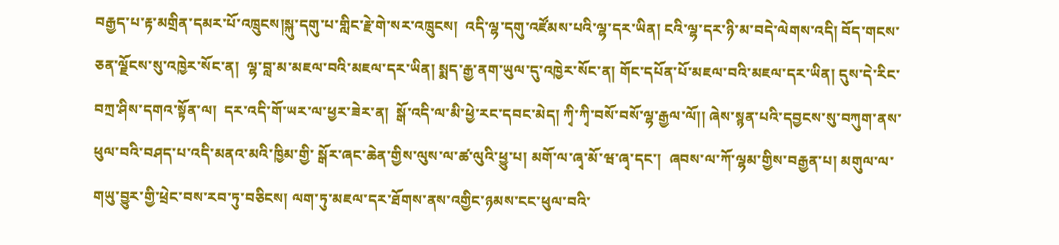བརྒྱད་པ་རྟ་མགྲིན་དམར་པོ་འཁྲུངས།སྐུ་དགུ་པ་གླིང་རྗེ་གེ་སར་འཁྲུངས།  འདི་ལྷ་དགུ་འཛོམས་པའི་ལྷ་དར་ཡིན། ངའི་ལྷ་དར་ཉི་མ་བདེ་ལེགས་འདི། བོད་གངས་ཅན་ལྗོངས་སུ་འཁྱེར་སོང་ན།  ལྷ་བླ་མ་མཇལ་བའི་མཇལ་དར་ཡིན། སྨད་རྒྱ་ནག་ཡུལ་དུ་འཁྱེར་སོང་ན། གོང་དཔོན་པོ་མཇལ་བའི་མཇལ་དར་ཡིན། དུས་དེ་རིང་བཀྲ་ཤིས་དགའ་སྟོན་ལ།  དར་འདི་གོ་ཡར་ལ་ཕྱར་ཟེར་ན།  སྒོ་འདི་ལ་མི་ཕྱེ་རང་དབང་མེད། ཀྭི་ཀྭི་བསོ་བསོ་ལྷ་རྒྱལ་ལོ།། ཞེས་སྙན་པའི་དབྱངས་སུ་བཀུག་ནས་ཕུལ་བའི་བཤད་པ་འདི་མནའ་མའི་ཁྱིམ་གྱི་ སྒོར་ཞང་ཆེན་གྱིས་ལུས་ལ་ཚ་ལུའི་ཕྱུ་པ། མགོ་ལ་ཞྭ་མོ་ཝ་ཞྭ་དང་།  ཞབས་ལ་ཀོ་ལྷམ་གྱིས་བརྒྱན་པ། མགུལ་ལ་གཡུ་བྱུར་གྱི་ཕྲེང་བས་རབ་ཏུ་བཅིངས། ལག་ཏུ་མཇལ་དར་ཐོགས་ནས་འགྱིང་ཉམས་ངང་ཕུལ་བའི་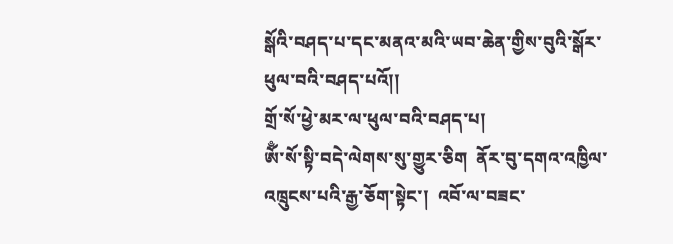སྒོའི་བཤད་པ་དང་མནའ་མའི་ཡབ་ཆེན་གྱིས་བུའི་སྒོར་ཕུལ་བའི་བཤད་པའོ།།
གྲོ་སོ་ཕྱེ་མར་ལ་ཕུལ་བའི་བཤད་པ།
ཨོྃ་སོ་སྟི་བདེ་ལེགས་སུ་གྱུར་ཅིག  ནོར་བུ་དགའ་འཁྱིལ་འཁྲུངས་པའི་རྒྱ་ཅོག་སྟེང་།  འབོ་ལ་བཟང་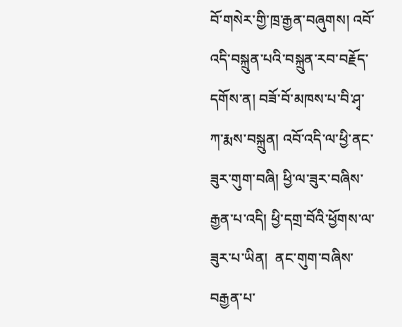བོ་གསེར་གྱི་ཁྲ་རྒྱན་བཞུགས། འབོ་འདི་བསྐྲུན་པའི་བསྐྲུན་རབ་བརྗོད་དགོས་ན། བཟོ་བོ་མཁས་པ་བི་ཤྭ་ཀ་རྨས་བསྐྲུན། འབོ་འདི་ལ་ཕྱི་ནང་ཟུར་གུག་བཞི། ཕྱི་ལ་ཟུར་བཞིས་རྒྱན་པ་འདི། ཕྱི་དགྲ་བོའི་ཕྱོགས་ལ་ཟུར་པ་ཡིན།  ནང་གུག་བཞིས་བརྒྱན་པ་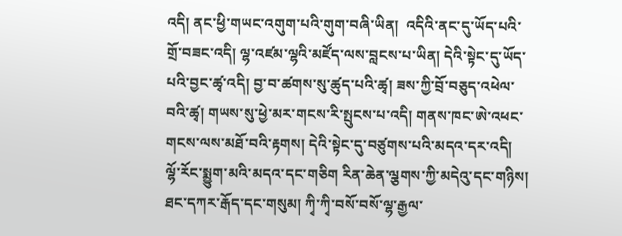འདི། ནང་ཕྱི་གཡང་འགུག་པའི་གུག་བཞི་ཡིན།  འདིའི་ནང་དུ་ཡོད་པའི་གྲོ་བཟང་འདི། ལྷ་འཛམ་ལྷའི་མཛོད་ལས་བླངས་པ་ཡིན། དེའི་སྟེང་དུ་ཡོད་པའི་བྱང་ཚྭ་འདི། བྱ་བ་ཚགས་སུ་ཚུད་པའི་ཚྭ། ཟས་ཀྱི་བྲོ་བཅུད་འཕེལ་བའི་ཚྭ། གཡས་སུ་ཕྱེ་མར་གངས་རི་སྤུངས་པ་འདི། གནས་ཁང་ཨེ་འཕང་གངས་ལས་མཐོ་བའི་རྟགས། དེའི་སྟེང་དུ་བཙུགས་པའི་མདའ་དར་འདི། ལྷོ་རོང་སྨྱུག་མའི་མདའ་དང་གཅིག རིན་ཆེན་ལྕགས་ཀྱི་མདེའུ་དང་གཉིས། ཐང་དཀར་རྒོད་དང་གསུམ། ཀྭི་ཀྭི་བསོ་བསོ་ལྷ་རྒྱལ་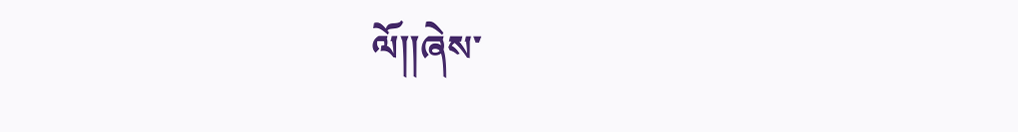ལོ།།ཞེས་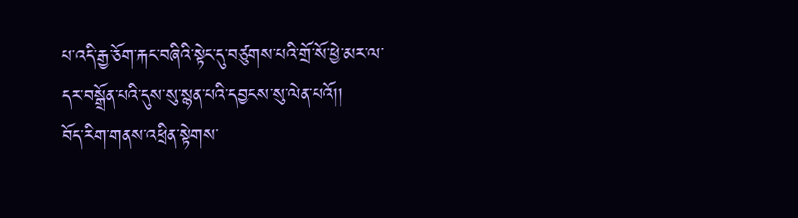པ་འདི་རྒྱ་ཅོག་རྐང་བཞིའི་སྟེང་དུ་བཙུགས་པའི་གྲོ་སོ་ཕྱེ་མར་ལ་དར་བསྒྲོན་པའི་དུས་སུ་སྙན་པའི་དབྱངས་སུ་ལེན་པའོ།།
བོད་རིག་གནས་འཕྲིན་སྟེགས་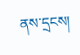ནས་དྲངས།